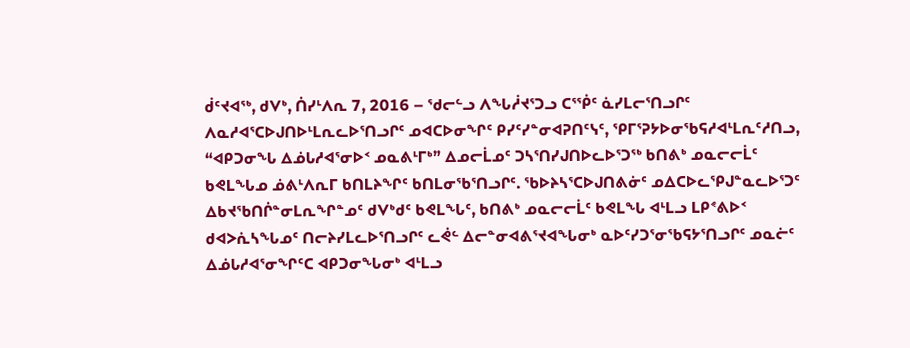ᑰᑦᔪᐊᖅ, ᑯᐯᒃ, ᑏᓯᒻᐱᕆ 7, 2016 – ᖁᓕᓪᓗ ᐱᖓᓲᔪᕐᑐᓗ ᑕᕐᖀᑦ ᓈᓯᒪᓕᕐᑎᓗᒋᑦ ᐱᓇᓱᐊᕐᑕᐅᒍᑎᐅᒻᒪᕆᓚᐅᕐᑎᓗᒋᑦ ᓄᐊᑕᐅᓂᖏᑦ ᑭᓯᑦᓯᓐᓂᐊᕈᑎᑦᓭᑦ, ᕿᒥᕐᕈᔭᐅᓂᖃᕋᓱᐊᒻᒪᕆᑦᓱᑎᓗ, “ᐊᑭᑐᓂᖓ ᐃᓅᒐᓱᐊᕐᓂᐅᑉ ᓄᓇᕕᒻᒥᒃ” ᐃᓄᓕᒫᓄᑦ ᑐᓴᕐᑎᓯᒍᑎᐅᓚᐅᕐᑐᖅ ᑲᑎᕕᒃ ᓄᓇᓕᓕᒫᑦ ᑲᕙᒪᖓᓄ ᓅᕕᒻᐱᕆᒥ ᑲᑎᒪᔨᖏᑦ ᑲᑎᒪᓂᖃᕐᑎᓗᒋᑦ. ᖃᐅᔨᓴᕐᑕᐅᒍᑎᕕᓃᑦ ᓄᐃᑕᐅᓚᕿᒍᓐᓇᓚᐅᕐᑐᑦ ᐃᑲᔪᖃᑎᒌᓐᓂᒪᕆᖏᓐᓄᑦ ᑯᐯᒃᑯᑦ ᑲᕙᒪᖓᑦ, ᑲᑎᕕᒃ ᓄᓇᓕᓕᒫᑦ ᑲᕙᒪᖓ ᐊᒻᒪᓗ ᒪᑭᕝᕕᐅᑉ ᑯᐊᐳᕇᓴᖓᓄᑦ ᑎᓕᔨᓯᒪᓚᐅᕐᑎᓗᒋᑦ ᓚᕚᓪ ᐃᓕᓐᓂᐊᕕᕐᔪᐊᖓᓂᒃ ᓇᐅᑦᓯᑐᕐᓂᖃᕋᔭᕐᑎᓗᒋᑦ ᓄᓇᓖᑦ ᐃᓅᒐᓱᐊᕐᓂᖏᑦᑕ ᐊᑭᑐᓂᖓᓂᒃ ᐊᒻᒪᓗ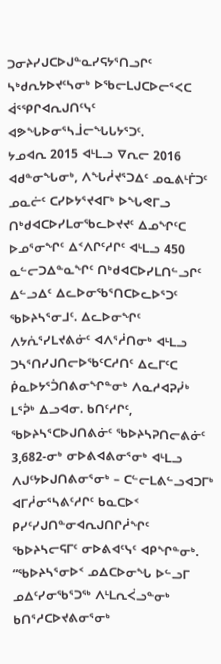ᑐᓂᔨᓯᒍᑕᐅᒍᓐᓇᓯᕋᔭᕐᑎᓗᒋᑦ ᓴᒃᑯᕆᔭᐅᔪᑦᓴᓂᒃ ᐅᖃᓕᒪᒍᑕᐅᓕᕐᐸᑕ ᐋᕐᕿᒋᐊᕆᒍᑎᑦᓭᑦ ᐊᕗᖓᐅᓂᕐᓴᒨᓕᖓᒐᔭᕐᑐᑦ.
ᔭᓄᐊᕆ 2015 ᐊᒻᒪᓗ ᐁᕆᓕ 2016 ᐊᑯᓐᓂᖓᓂᒃ, ᐱᖓᓲᔪᕐᑐᐃᑦ ᓄᓇᕕᒻᒦᑐᑦ ᓄᓇᓖᑦ ᑕᓯᐅᔭᕐᔪᐊᒥᒃ ᐅᖓᕙᒥᓗ ᑎᒃᑯᐊᑕᐅᓯᒪᓂᖃᓚᐅᔪᔪᑦ ᐃᓄᖏᑦᑕ ᐅᓄᕐᓂᖏᑦ ᐃᑉᐱᒋᑦᓱᒋᑦ ᐊᒻᒪᓗ 450 ᓇᓪᓕᑐᐃᓐᓇᖏᑦ ᑎᒃᑯᐊᑕᐅᓯᒪᑎᓪᓗᒋᑦ ᐃᓪᓗᐃᑦ ᐃᓚᐅᓂᖃᕐᑎᑕᐅᓚᐅᕐᑐᑦ ᖃᐅᔨᓴᕐᓂᒧᑦ. ᐃᓚᐅᓂᖏᑦ ᐱᔭᕇᕐᓯᒪᔪᕕᓃᑦ ᐊᐱᕐᓲᑎᓂᒃ ᐊᒻᒪᓗ ᑐᓴᕐᑎᓯᒍᑎᓕᐅᖃᑦᑕᓱᑎᑦ ᐃᓚᒥᑦᑕ ᑮᓇᐅᔭᕐᑑᑎᕕᓂᖏᓐᓂᒃ ᐱᓇᓱᐊᕈᓰᒃ ᒪᕐᕉᒃ ᐃᓗᐊᓂ. ᑲᑎᑦᓱᒋᑦ, ᖃᐅᔨᓴᕐᑕᐅᒍᑎᕕᓃᑦ ᖃᐅᔨᓴᕈᑎᓕᕕᓃᑦ 3,682-ᓂᒃ ᓂᐅᕕᐊᕕᓂᕐᓂᒃ ᐊᒻᒪᓗ ᐱᒍᑦᔭᐅᒍᑎᕕᓂᕐᓂᒃ – ᑕᓪᓕᒪᕕᓪᓗᐊᑐᒥᒃ ᐊᒥᓲᓂᕐᓴᕕᑦᓱᒋᑦ ᑲᓇᑕᐅᑉ ᑭᓯᑦᓯᒍᑎᓐᓂᐊᕆᒍᑎᒋᓲᖏᑦ ᖃᐅᔨᓴᓕᕋᒥᑦ ᓂᐅᕕᐊᑦᓭᑦ ᐊᑭᖏᓐᓂᒃ.
“ᖃᐅᔨᓴᕐᓂᐅᑉ ᓄᐃᑕᐅᓂᖓ ᐅᓪᓗᒥ ᓄᐃᑦᓯᓂᖃᕐᑐᖅ ᐱᒻᒪᕆᐹᓗᓐᓂᒃ ᑲᑎᕐᓱᑕᐅᔪᕕᓂᕐᓂᒃ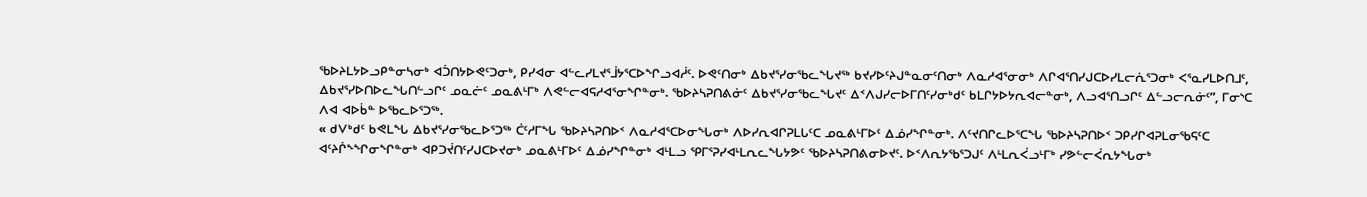ᖃᐅᔨᒪᔭᐅᓗᑭᓐᓂᓴᓂᒃ ᐊᑑᑎᔭᐅᕙᑦᑐᓂᒃ, ᑭᓯᐊᓂ ᐊᓪᓚᓯᒪᔪᕐᒨᔭᕐᑕᐅᖏᓗᐊᓲᑦ. ᐅᕙᑦᑎᓂᒃ ᐃᑲᔪᕐᓯᓂᖃᓚᖓᔪᖅ ᑲᔪᓯᐅᑦᔨᒍᓐᓇᓂᑦᑎᓂᒃ ᐱᓇᓱᐊᕐᓂᓂᒃ ᐱᒋᐊᕐᑎᓯᒍᑕᐅᓯᒪᓕᕇᕐᑐᓂᒃ ᐸᕐᓇᓯᒪᐅᑎᒧᑦ, ᐃᑲᔪᕐᓯᐅᑎᐅᓚᖓᑎᓪᓗᒋᑦ ᓄᓇᓖᑦ ᓄᓇᕕᒻᒥᒃ ᐱᕙᓪᓕᐊᕋᓱᐊᕐᓂᖏᓐᓂᒃ. ᖃᐅᔨᓴᕈᑎᕕᓃᑦ ᐃᑲᔪᕐᓯᓂᖃᓚᖓᔪᑦ ᐃᑉᐱᒍᓯᓕᐅᒥᑎᑦᓯᓂᒃᑯᑦ ᑲᒪᒋᔭᐅᔭᕆᐊᓕᓐᓂᒃ, ᐱᓗᐊᕐᑎᓗᒋᑦ ᐃᓪᓗᓕᕆᓃᑦ”, ᒥᓂᔅᑕ ᐱᐊ ᐊᐅᑳᓐ ᐅᖃᓚᐅᕐᑐᖅ.
« ᑯᐯᒃᑯᑦ ᑲᕙᒪᖓ ᐃᑲᔪᕐᓯᓂᖃᓚᐅᕐᑐᖅ ᑖᑦᓱᒥᖓ ᖃᐅᔨᓴᕈᑎᐅᑉ ᐱᓇᓱᐊᕐᑕᐅᓂᖓᓂᒃ ᐱᐅᓯᕆᐊᒋᕈᒪᒐᑦᑕ ᓄᓇᕕᒻᒥᐅᑦ ᐃᓅᓯᖏᓐᓂᒃ. ᐱᑦᔪᑎᒋᓚᐅᕐᑕᖓ ᖃᐅᔨᓴᕈᑎᐅᑉ ᑐᑭᓯᒋᐊᕈᒪᓂᖃᕋᑦᑕ ᐊᑦᔨᒌᖕᖏᓂᖏᓐᓂᒃ ᐊᑭᑐᔫᑎᑦᓯᒍᑕᐅᔪᓂᒃ ᓄᓇᕕᒻᒥᐅᑦ ᐃᓅᓯᖏᓐᓂᒃ ᐊᒻᒪᓗ ᕿᒥᕐᕈᓯᐊᒻᒪᕆᓚᖓᔭᕗᑦ ᖃᐅᔨᓴᕈᑎᕕᓂᐅᔪᑦ. ᐅᑉᐱᕆᔭᖃᕐᑐᒍᑦ ᐱᒻᒪᕆᐹᓗᒻᒥᒃ ᓯᕗᓪᓕᐹᕆᔭᖓᓂᒃ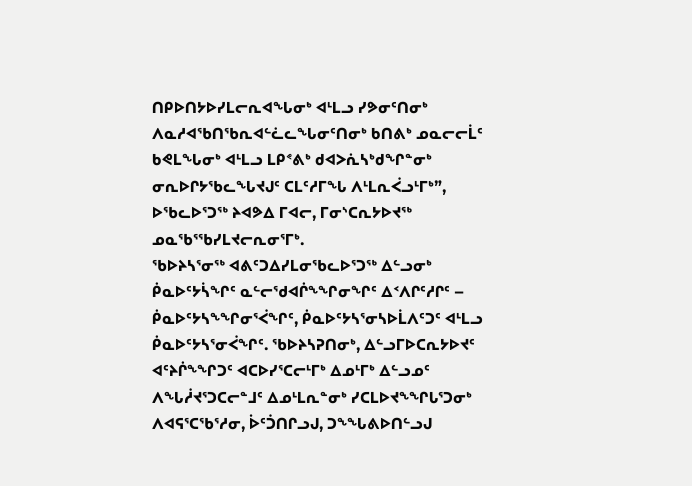ᑎᑭᐅᑎᔭᐅᓯᒪᓕᕆᐊᖓᓂᒃ ᐊᒻᒪᓗ ᓯᕗᓂᑦᑎᓂᒃ ᐱᓇᓱᐊᖃᑎᖃᕆᐊᓪᓛᓚᖓᓂᑦᑎᓂᒃ ᑲᑎᕕᒃ ᓄᓇᓕᓕᒫᑦ ᑲᕙᒪᖓᓂᒃ ᐊᒻᒪᓗ ᒪᑭᕝᕕᒃ ᑯᐊᐳᕇᓴᒃᑯᖏᓐᓂᒃ ᓂᕆᐅᒋᔭᖃᓚᖓᔪᒍᑦ ᑕᒪᑦᓱᒥᖓ ᐱᒻᒪᕆᐹᓗᒻᒥᒃ”, ᐅᖃᓚᐅᕐᑐᖅ ᔨᐊᕗᐃ ᒥᐊᓕ, ᒥᓂᔅᑕᕆᔭᐅᔪᖅ ᓄᓇᖃᕐᖃᓯᒪᔪᓕᕆᓂᕐᒥᒃ.
ᖃᐅᔨᓴᕐᓂᖅ ᐊᕕᑦᑐᐃᓯᒪᓂᖃᓚᐅᕐᑐᖅ ᐃᓪᓗᓂᒃ ᑮᓇᐅᑦᔭᓵᖏᑦ ᓇᓪᓕᖁᐊᒌᖕᖏᓂᖏᑦ ᐃᑉᐱᒋᑦᓱᒋᑦ – ᑮᓇᐅᑦᔭᓴᖕᖏᓂᕐᐹᖏᑦ, ᑮᓇᐅᑦᔭᓴᕐᓂᓴᐅᒫᐱᑦᑐᑦ ᐊᒻᒪᓗ ᑮᓇᐅᑦᔭᓴᕐᓂᐹᖏᑦ. ᖃᐅᔨᓴᕈᑎᓂᒃ, ᐃᓪᓗᒥᐅᑕᕆᔭᐅᔪᑦ ᐊᑦᔨᒌᖕᖏᑐᑦ ᐊᑕᐅᓯᕐᑕᓕᒻᒥᒃ ᐃᓄᒻᒥᒃ ᐃᓪᓗᓄᑦ ᐱᖓᓲᔪᕐᑐᑕᓕᓐᒧᑦ ᐃᓄᒻᒪᕆᓐᓂᒃ ᓯᑕᒪᐅᔪᖕᖏᒐᕐᑐᓂᒃ ᐱᐊᕋᕐᑕᖃᕐᓱᓂ, ᐆᑦᑑᑎᒋᓗᒍ, ᑐᖕᖓᕕᐅᑎᓪᓗᒍ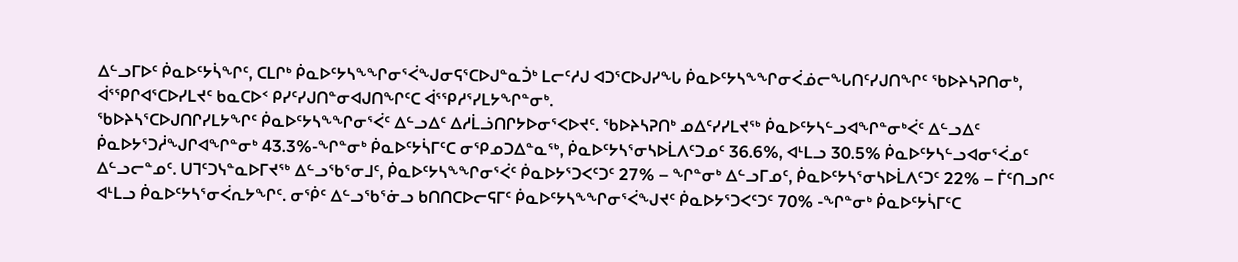ᐃᓪᓗᒥᐅᑦ ᑮᓇᐅᑦᔭᓵᖏᑦ, ᑕᒪᒋᒃ ᑮᓇᐅᑦᔭᓴᖕᖏᓂᕐᐹᖑᓂᕋᕐᑕᐅᒍᓐᓇᑑᒃ ᒪᓕᑦᓱᒍ ᐊᑐᕐᑕᐅᒍᓯᖓ ᑮᓇᐅᑦᔭᓴᖕᖏᓂᐹᓅᓕᖓᑎᑦᓯᒍᑎᖏᑦ ᖃᐅᔨᓴᕈᑎᓂᒃ, ᐋᕐᕿᒋᐊᕐᑕᐅᓯᒪᔪᑦ ᑲᓇᑕᐅᑉ ᑭᓯᑦᓯᒍᑎᓐᓂᐊᒍᑎᖏᑦᑕ ᐋᕐᕿᓱᕐᓯᒪᔭᖏᓐᓂᒃ.
ᖃᐅᔨᓴᕐᑕᐅᒍᑎᒋᓯᒪᔭᖏᑦ ᑮᓇᐅᑦᔭᓴᖕᖏᓂᕐᐹᑦ ᐃᓪᓗᐃᑦ ᐃᓱᒫᓘᑎᒋᔭᐅᓂᕐᐸᐅᔪᑦ. ᖃᐅᔨᓴᕈᑎᒃ ᓄᐃᑦᓯᓯᒪᔪᖅ ᑮᓇᐅᑦᔭᓴᓪᓗᐊᖏᓐᓂᒃᐹᑦ ᐃᓪᓗᐃᑦ ᑮᓇᐅᔭᕐᑐᓲᖑᒋᐊᖏᓐᓂᒃ 43.3%-ᖏᓐᓂᒃ ᑮᓇᐅᑦᔭᓵᒥᑦᑕ ᓂᕿᓄᑐᐃᓐᓇᖅ, ᑮᓇᐅᑦᔭᓴᕐᓂᓴᐅᒫᐱᑦᑐᓄᑦ 36.6%, ᐊᒻᒪᓗ 30.5% ᑮᓇᐅᑦᔭᓴᓪᓗᐊᓂᕐᐹᓄᑦ ᐃᓪᓗᓕᓐᓄᑦ. ᑌᒣᑦᑐᓭᓐᓇᐅᒥᔪᖅ ᐃᓪᓗᖃᕐᓂᒧᑦ, ᑮᓇᐅᑦᔭᓴᖕᖏᓂᕐᐹᑦ ᑮᓇᐅᔭᕐᑐᐸᑦᑐᑦ 27% – ᖏᓐᓂᒃ ᐃᓪᓗᒥᓄᑦ, ᑮᓇᐅᑦᔭᓴᕐᓂᓴᐅᒫᐱᑦᑐᑦ 22% – ᒦᑦᑎᓗᒋᑦ ᐊᒻᒪᓗ ᑮᓇᐅᑦᔭᓴᕐᓂᐹᕆᔭᖏᑦ. ᓂᖀᑦ ᐃᓪᓗᖃᕐᓃᓗ ᑲᑎᑎᑕᐅᓕᕋᒥᑦ ᑮᓇᐅᑦᔭᓴᖕᖏᓂᕐᐹᖑᔪᑦ ᑮᓇᐅᔭᕐᑐᐸᑦᑐᑦ 70% -ᖏᓐᓂᒃ ᑮᓇᐅᑦᔭᓵᒥᑦᑕ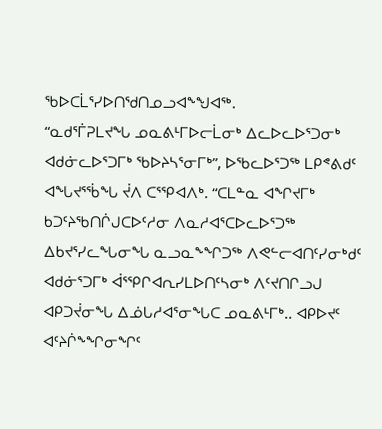ᖃᐅᑕᒫᕐᓯᐅᑎᖁᑎᓄᓗᐊᖕᖑᐊᖅ.
“ᓇᑯᕐᒦᕈᒪᔪᖓ ᓄᓇᕕᒻᒥᐅᓕᒫᓂᒃ ᐃᓚᐅᓚᐅᕐᑐᓂᒃ ᐊᑯᓃᓚᐅᕐᑐᒥᒃ ᖃᐅᔨᓴᕐᓂᒥᒃ”, ᐅᖃᓚᐅᕐᑐᖅ ᒪᑭᕝᕕᑯᑦ ᐊᖓᔪᕐᖄᖓ ᔫᐱ ᑕᕐᕿᐊᐱᒃ. “ᑕᒪᓐᓇ ᐊᖏᔪᒥᒃ ᑲᑐᑦᔨᖃᑎᒌᒍᑕᐅᑦᓱᓂ ᐱᓇᓱᐊᕐᑕᐅᓚᐅᕐᑐᖅ ᐃᑲᔪᕐᓯᓚᖓᓂᖓ ᓇᓗᓇᖕᖏᑐᖅ ᐱᕙᓪᓕᐊᑎᑦᓯᓂᒃᑯᑦ ᐊᑯᓃᕐᑐᒥᒃ ᐋᕐᕿᒋᐊᕆᓯᒪᐅᑎᑦᓴᓂᒃ ᐱᑦᔪᑎᒋᓗᒍ ᐊᑭᑐᔫᓂᖓ ᐃᓅᒐᓱᐊᕐᓂᖓᑕ ᓄᓇᕕᒻᒥᒃ.. ᐊᑭᐅᔪᑦ ᐊᑦᔨᒌᖕᖏᓂᖏᑦ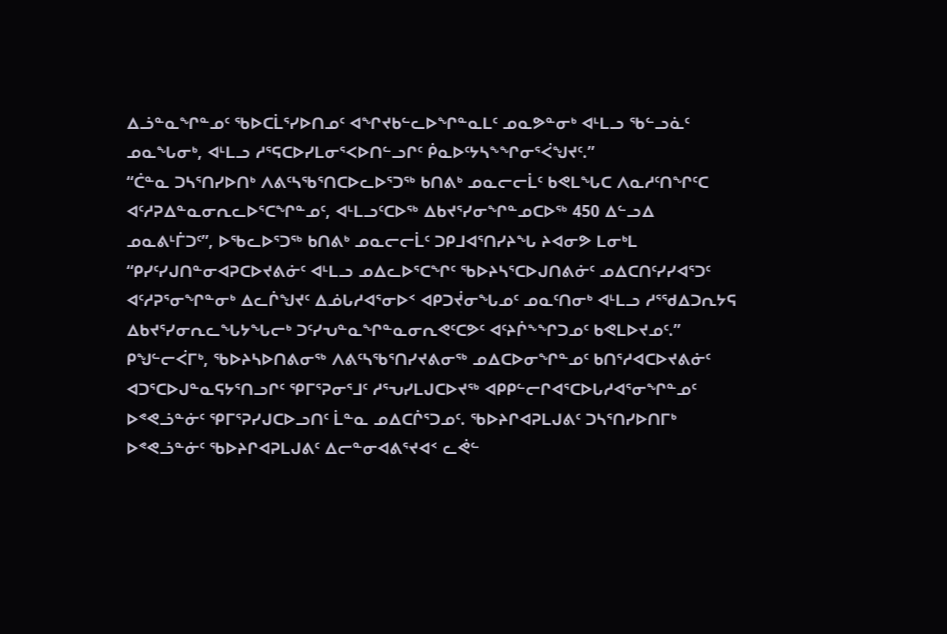ᐃᓘᓐᓇᖏᓐᓄᑦ ᖃᐅᑕᒫᕐᓯᐅᑎᓄᑦ ᐊᖏᔪᑲᓪᓚᐅᖏᓐᓇᒪᑦ ᓄᓇᕗᓐᓂᒃ ᐊᒻᒪᓗ ᖃᓪᓗᓈᑦ ᓄᓇᖓᓂᒃ, ᐊᒻᒪᓗ ᓱᕐᕋᑕᐅᓯᒪᓂᕐᐸᐅᑎᓪᓗᒋᑦ ᑮᓇᐅᑦᔭᓴᖕᖏᓂᕐᐹᖑᔪᑦ.”
“ᑖᓐᓇ ᑐᓴᕐᑎᓯᐅᑎᒃ ᐱᕕᑦᓴᖃᕐᑎᑕᐅᓚᐅᕐᑐᖅ ᑲᑎᕕᒃ ᓄᓇᓕᓕᒫᑦ ᑲᕙᒪᖓᑕ ᐱᓇᓱᑦᑎᖏᑦᑕ ᐊᑦᓱᕈᐃᓐᓇᓂᕆᓚᐅᕐᑕᖏᓐᓄᑦ, ᐊᒻᒪᓗᑦᑕᐅᖅ ᐃᑲᔪᕐᓯᓂᖏᓐᓄᑕᐅᖅ 450 ᐃᓪᓗᐃ ᓄᓇᕕᒻᒦᑐᑦ”, ᐅᖃᓚᐅᕐᑐᖅ ᑲᑎᕕᒃ ᓄᓇᓕᓕᒫᑦ ᑐᑭᒧᐊᕐᑎᓯᔨᖓ ᔨᐊᓂᕗ ᒪᓂᒃᒪ “ᑭᓯᑦᓯᒍᑎᓐᓂᐊᕈᑕᐅᔪᕕᓃᑦ ᐊᒻᒪᓗ ᓄᐃᓚᐅᕐᑕᖏᑦ ᖃᐅᔨᓴᕐᑕᐅᒍᑎᕕᓃᑦ ᓄᐃᑕᑎᑦᓯᓯᐊᕐᑐᑦ ᐊᑦᓱᕈᕐᓂᖏᓐᓂᒃ ᐃᓚᒌᖑᔪᑦ ᐃᓅᒐᓱᐊᕐᓂᐅᑉ ᐊᑭᑐᔫᓂᖓᓄᑦ ᓄᓇᑦᑎᓂᒃ ᐊᒻᒪᓗ ᓱᕐᖁᐃᑐᕆᔭᕋ ᐃᑲᔪᕐᓯᓂᕆᓚᖓᔭᖓᓕᒃ ᑐᑦᓯᕃᓐᓇᖏᓐᓇᓂᕆᕙᑦᑕᕗᑦ ᐊᑦᔨᒌᖕᖏᑐᓄᑦ ᑲᕙᒪᐅᔪᓄᑦ.”
ᑭᖑᓪᓕᐹᒥᒃ, ᖃᐅᔨᓴᐅᑎᕕᓂᖅ ᐱᕕᑦᓴᖃᕐᑎᓯᔪᕕᓂᖅ ᓄᐃᑕᐅᓂᖏᓐᓄᑦ ᑲᑎᕐᓱᐊᑕᐅᔪᕕᓃᑦ ᐊᑐᕐᑕᐅᒍᓐᓇᕋᔭᕐᑎᓗᒋᑦ ᕿᒥᕐᕈᓂᕐᒧᑦ ᓱᕐᕃᓯᒪᒍᑕᐅᔪᖅ ᐊᑭᑭᓪᓕᒋᐊᕐᑕᐅᒐᓱᐊᕐᓂᖏᓐᓄᑦ ᐅᕝᕙᓘᓐᓃᑦ ᕿᒥᕐᕈᓯᒍᑕᐅᓗᑎᑦ ᒫᓐᓇ ᓄᐃᑕᒌᕐᑐᓄᑦ. ᖃᐅᔨᒋᐊᕈᒪᒍᕕᑦ ᑐᓴᕐᑎᓯᐅᑎᒥᒃ ᐅᕝᕙᓘᓐᓃᑦ ᖃᐅᔨᒋᐊᕈᒪᒍᕕᑦ ᐃᓕᓐᓂᐊᕕᕐᔪᐊᑉ ᓚᕚᓪ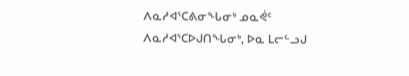ᐱᓇᓱᐊᕐᑕᕕᓂᖓᓂᒃ ᓄᓇᕚᑦ ᐱᓇᓱᐊᕐᑕᐅᒍᑎᖓᓂᒃ, ᐅᓇ ᒪᓕᓪᓗᒍ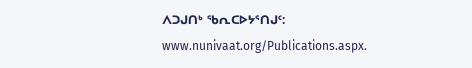ᐱᑐᒍᑎᒃ ᖃᕆᑕᐅᔭᕐᑎᒍᑦ: www.nunivaat.org/Publications.aspx.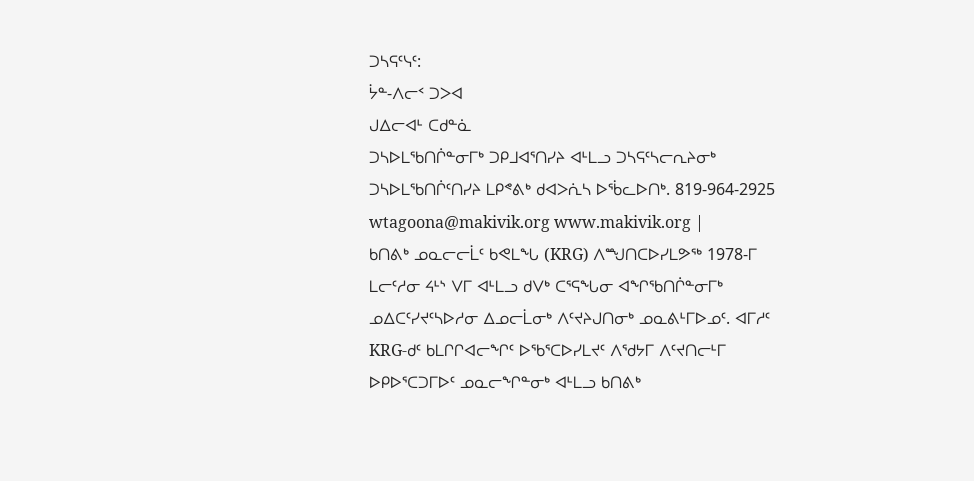ᑐᓴᕋᑦᓭᑦ:
ᔮᓐ-ᐱᓕᑉ ᑐᐳᐊ
ᒍᐃᓕᐊᒻ ᑕᑯᓐᓈ
ᑐᓴᐅᒪᖃᑎᒌᓐᓂᒥᒃ ᑐᑭᒧᐊᕐᑎᓯᔨ ᐊᒻᒪᓗ ᑐᓴᕋᑦᓴᓕᕆᔨᓂᒃ ᑐᓴᐅᒪᖃᑎᒌᑦᑎᓯᔨ ᒪᑭᕝᕕᒃ ᑯᐊᐳᕇᓴ ᐅᖄᓚᐅᑎᒃ. 819-964-2925 wtagoona@makivik.org www.makivik.org |
ᑲᑎᕕᒃ ᓄᓇᓕᓕᒫᑦ ᑲᕙᒪᖓ (KRG) ᐱᙳᑎᑕᐅᓯᒪᕗᖅ 1978-ᒥ ᒪᓕᑦᓱᓂ ᔦᒻᔅ ᐯᒥ ᐊᒻᒪᓗ ᑯᐯᒃ ᑕᕐᕋᖓᓂ ᐊᖏᖃᑎᒌᓐᓂᒥᒃ ᓄᐃᑕᑦᓯᔪᑦᓴᐅᓱᓂ ᐃᓄᓕᒫᓂᒃ ᐱᑦᔪᔨᒍᑎᓂᒃ ᓄᓇᕕᒻᒥᐅᓄᑦ. ᐊᒥᓱᑦ KRG-ᑯᑦ ᑲᒪᒋᒋᐊᓕᖏᑦ ᐅᖃᕐᑕᐅᓯᒪᔪᑦ ᐱᖁᔭᒥ ᐱᑦᔪᑎᓕᒻᒥ ᐅᑭᐅᕐᑕᑐᒥᐅᑦ ᓄᓇᓕᖏᓐᓂᒃ ᐊᒻᒪᓗ ᑲᑎᕕᒃ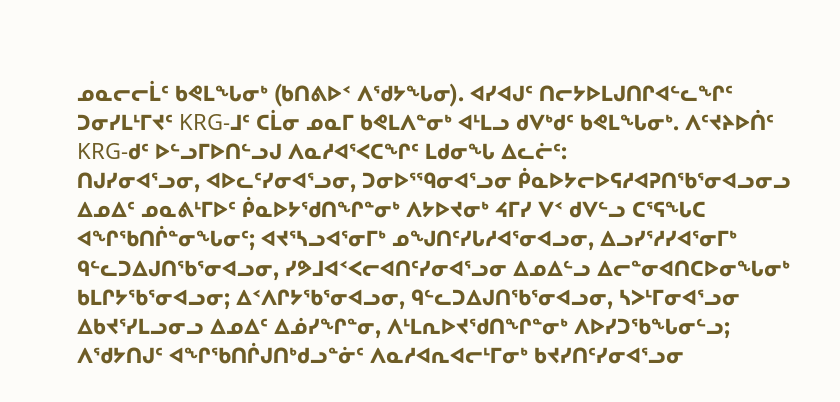ᓄᓇᓕᓕᒫᑦ ᑲᕙᒪᖓᓂᒃ (ᑲᑎᕕᐅᑉ ᐱᖁᔭᖓᓂ). ᐊᓯᐊᒍᑦ ᑎᓕᔭᐅᒪᒍᑎᒋᐊᓪᓚᖏᑦ ᑐᓂᓯᒪᒻᒥᔪᑦ KRG-ᒧᑦ ᑕᒫᓂ ᓄᓇᒥ ᑲᕙᒪᐱᓐᓂᒃ ᐊᒻᒪᓗ ᑯᐯᒃᑯᑦ ᑲᕙᒪᖓᓂᒃ. ᐱᑦᔪᔨᐅᑏᑦ KRG-ᑯᑦ ᐅᓪᓗᒥᐅᑎᓪᓗᒍ ᐱᓇᓱᐊᕐᐸᑕᖏᑦ ᒪᑯᓂᖓ ᐃᓚᓖᑦ:
ᑎᒍᓯᓂᐊᕐᓗᓂ, ᐊᐅᓚᑦᓯᓂᐊᕐᓗᓂ, ᑐᓂᐅᕐᙯᓂᐊᕐᓗᓂ ᑮᓇᐅᔭᓕᐅᕋᓱᐊᕈᑎᖃᕐᓂᐊᓗᓂᓗ ᐃᓄᐃᑦ ᓄᓇᕕᒻᒥᐅᑦ ᑮᓇᐅᔭᖁᑎᖏᓐᓂᒃ ᐱᔭᐅᔪᓂᒃ ᔦᒥᓯ ᐯᑉ ᑯᐯᓪᓗ ᑕᕐᕋᖓᑕ ᐊᖏᖃᑎᒌᓐᓂᖓᓂᑦ; ᐊᔪᕐᓴᓗᐊᕐᓂᒥᒃ ᓄᖑᑎᑦᓯᒐᓱᐊᕐᓂᐊᓗᓂ, ᐃᓗᓯᕐᓱᓯᐊᕐᓂᒥᒃ ᑫᓪᓚᑐᐃᒍᑎᖃᕐᓂᐊᓗᓂ, ᓯᕗᒧᐊᑉᐸᓕᐊᑎᑦᓯᓂᐊᕐᓗᓂ ᐃᓄᐃᓪᓗ ᐃᓕᓐᓂᐊᑎᑕᐅᓂᖓᓂᒃ ᑲᒪᒋᔭᖃᕐᓂᐊᓗᓂ; ᐃᑉᐱᒋᔭᖃᕐᓂᐊᓗᓂ, ᑫᓪᓚᑐᐃᒍᑎᖃᕐᓂᐊᓗᓂ, ᓴᐳᒻᒥᓂᐊᕐᓗᓂ ᐃᑲᔪᕐᓯᒪᓗᓂᓗ ᐃᓄᐃᑦ ᐃᓅᓯᖏᓐᓂ, ᐱᒻᒪᕆᐅᔪᖁᑎᖏᓐᓂᒃ ᐱᐅᓯᑐᖃᖓᓂᓪᓗ; ᐱᖁᔭᑎᒍᑦ ᐊᖏᖃᑎᒌᒍᑎᒃᑯᓗᓐᓃᑦ ᐱᓇᓱᐊᕆᐊᓕᒻᒥᓂᒃ ᑲᔪᓯᑎᑦᓯᓂᐊᕐᓗᓂ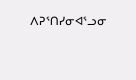ᐱᕈᕐᑎᓯᓂᐊᕐᓗᓂ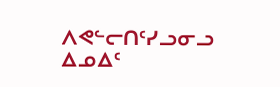ᐱᕙᓪᓕᑎᑦᓯᓗᓂᓗ ᐃᓄᐃᑦ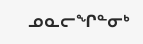ᓄᓇᓕᖏᓐᓂᒃ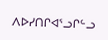ᐱᐅᓯᑎᒋᐊᕐᓗᒋᓪᓗ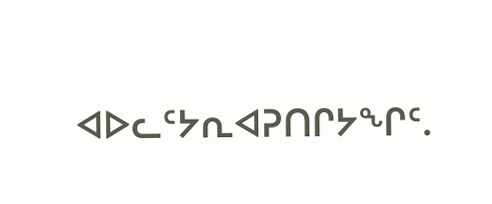ᐊᐅᓚᑦᔭᕆᐊᕈᑎᒋᔭᖏᑦ.